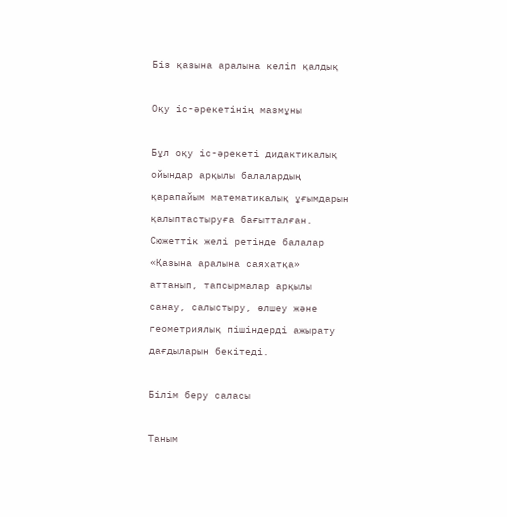Біз қазына аралына келіп қалдық

Оқу іс-әрекетінің мазмұны

Бұл оқу іс-әрекеті дидактикалық ойындар арқылы балалардың қарапайым математикалық ұғымдарын қалыптастыруға бағытталған. Сюжеттік желі ретінде балалар «Қазына аралына саяхатқа» аттанып, тапсырмалар арқылы санау, салыстыру, өлшеу және геометриялық пішіндерді ажырату дағдыларын бекітеді.

Білім беру саласы

Таным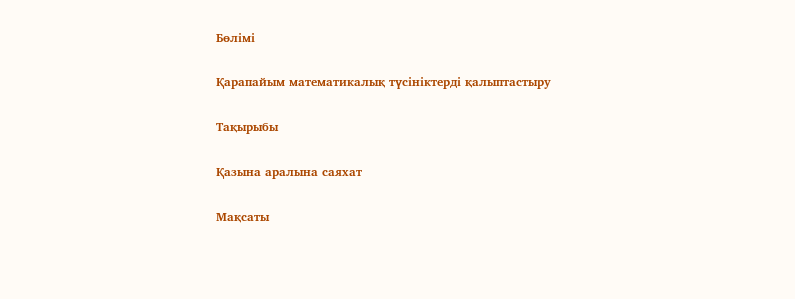Бөлімі

Қарапайым математикалық түсініктерді қалыптастыру

Тақырыбы

Қазына аралына саяхат

Мақсаты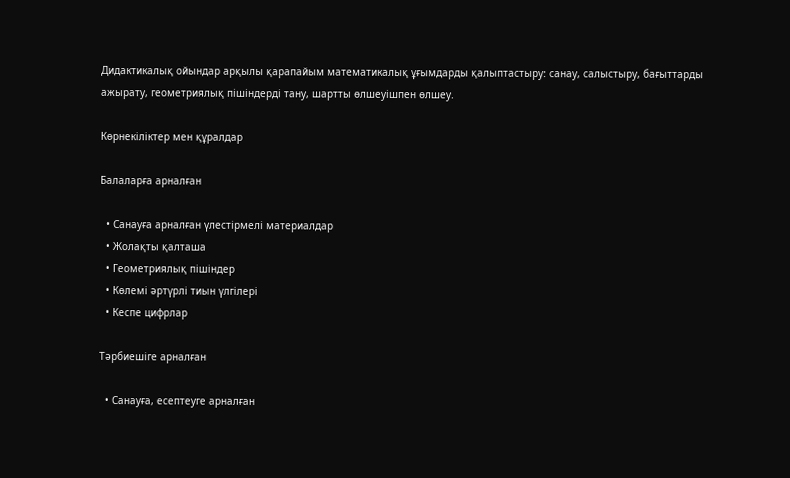Дидактикалық ойындар арқылы қарапайым математикалық ұғымдарды қалыптастыру: санау, салыстыру, бағыттарды ажырату, геометриялық пішіндерді тану, шартты өлшеуішпен өлшеу.

Көрнекіліктер мен құралдар

Балаларға арналған

  • Санауға арналған үлестірмелі материалдар
  • Жолақты қалташа
  • Геометриялық пішіндер
  • Көлемі әртүрлі тиын үлгілері
  • Кеспе цифрлар

Тәрбиешіге арналған

  • Санауға, есептеуге арналған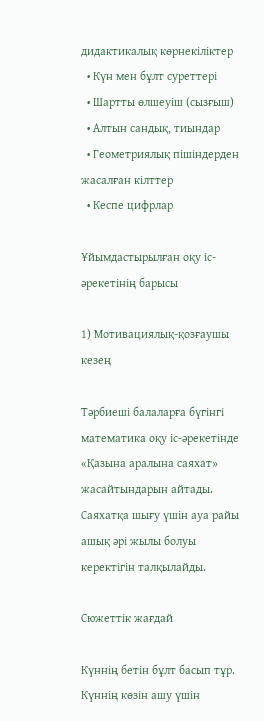дидактикалық көрнекіліктер
  • Күн мен бұлт суреттері
  • Шартты өлшеуіш (сызғыш)
  • Алтын сандық, тиындар
  • Геометриялық пішіндерден жасалған кілттер
  • Кеспе цифрлар

Ұйымдастырылған оқу іс-әрекетінің барысы

1) Мотивациялық-қозғаушы кезең

Тәрбиеші балаларға бүгінгі математика оқу іс-әрекетінде «Қазына аралына саяхат» жасайтындарын айтады. Саяхатқа шығу үшін ауа райы ашық әрі жылы болуы керектігін талқылайды.

Сюжеттік жағдай

Күннің бетін бұлт басып тұр. Күннің көзін ашу үшін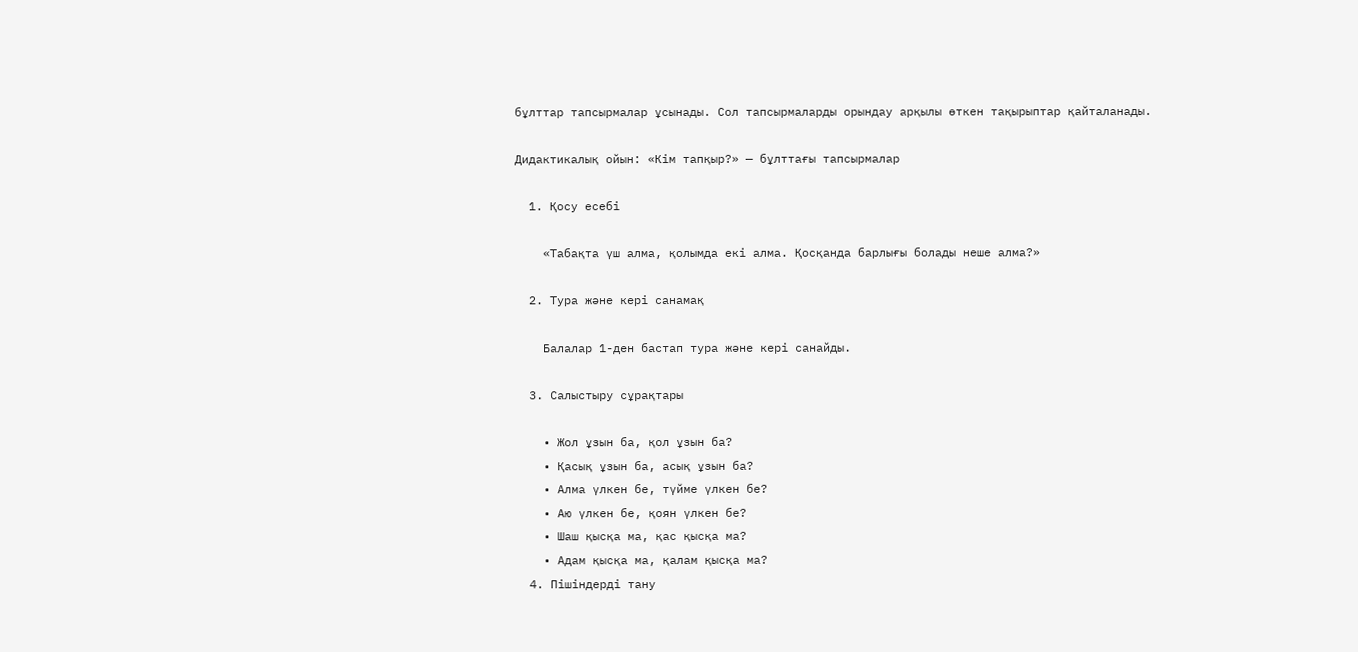бұлттар тапсырмалар ұсынады. Сол тапсырмаларды орындау арқылы өткен тақырыптар қайталанады.

Дидактикалық ойын: «Кім тапқыр?» — бұлттағы тапсырмалар

  1. Қосу есебі

    «Табақта үш алма, қолымда екі алма. Қосқанда барлығы болады неше алма?»

  2. Тура және кері санамақ

    Балалар 1-ден бастап тура және кері санайды.

  3. Салыстыру сұрақтары

    • Жол ұзын ба, қол ұзын ба?
    • Қасық ұзын ба, асық ұзын ба?
    • Алма үлкен бе, түйме үлкен бе?
    • Аю үлкен бе, қоян үлкен бе?
    • Шаш қысқа ма, қас қысқа ма?
    • Адам қысқа ма, қалам қысқа ма?
  4. Пішіндерді тану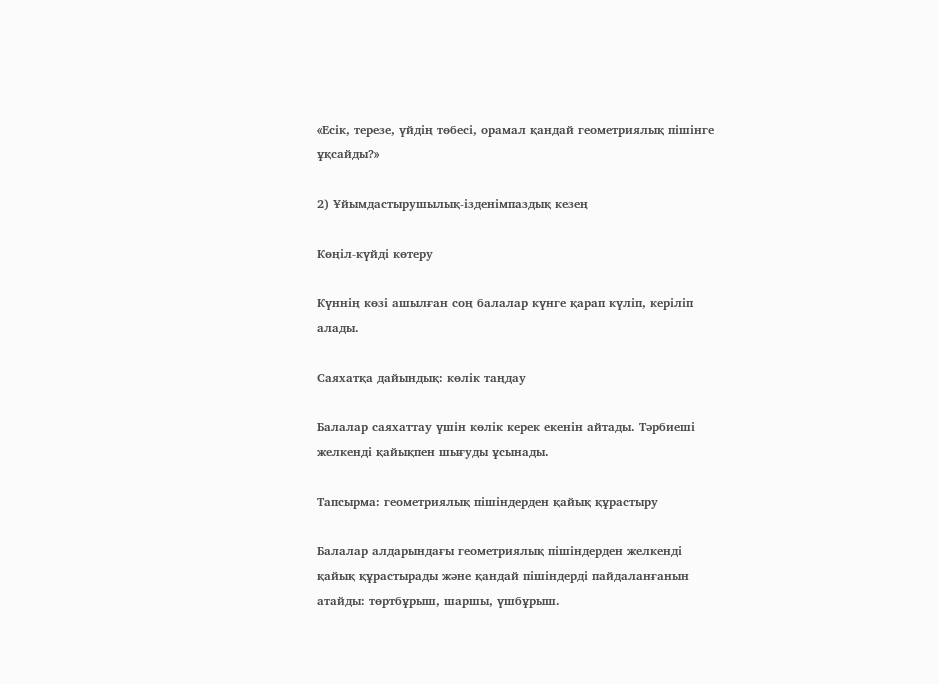«Есік, терезе, үйдің төбесі, орамал қандай геометриялық пішінге ұқсайды?»

2) Ұйымдастырушылық-ізденімпаздық кезең

Көңіл-күйді көтеру

Күннің көзі ашылған соң балалар күнге қарап күліп, керіліп алады.

Саяхатқа дайындық: көлік таңдау

Балалар саяхаттау үшін көлік керек екенін айтады. Тәрбиеші желкенді қайықпен шығуды ұсынады.

Тапсырма: геометриялық пішіндерден қайық құрастыру

Балалар алдарындағы геометриялық пішіндерден желкенді қайық құрастырады және қандай пішіндерді пайдаланғанын атайды: төртбұрыш, шаршы, үшбұрыш.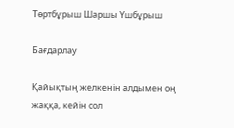Төртбұрыш Шаршы Үшбұрыш

Бағдарлау

Қайықтың желкенін алдымен оң жаққа, кейін сол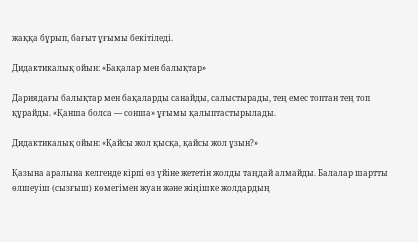жаққа бұрып, бағыт ұғымы бекітіледі.

Дидактикалық ойын: «Бақалар мен балықтар»

Дариядағы балықтар мен бақаларды санайды, салыстырады, тең емес топтан тең топ құрайды. «Қанша болса — сонша» ұғымы қалыптастырылады.

Дидактикалық ойын: «Қайсы жол қысқа, қайсы жол ұзын?»

Қазына аралына келгенде кірпі өз үйіне жететін жолды таңдай алмайды. Балалар шартты өлшеуіш (сызғыш) көмегімен жуан және жіңішке жолдардың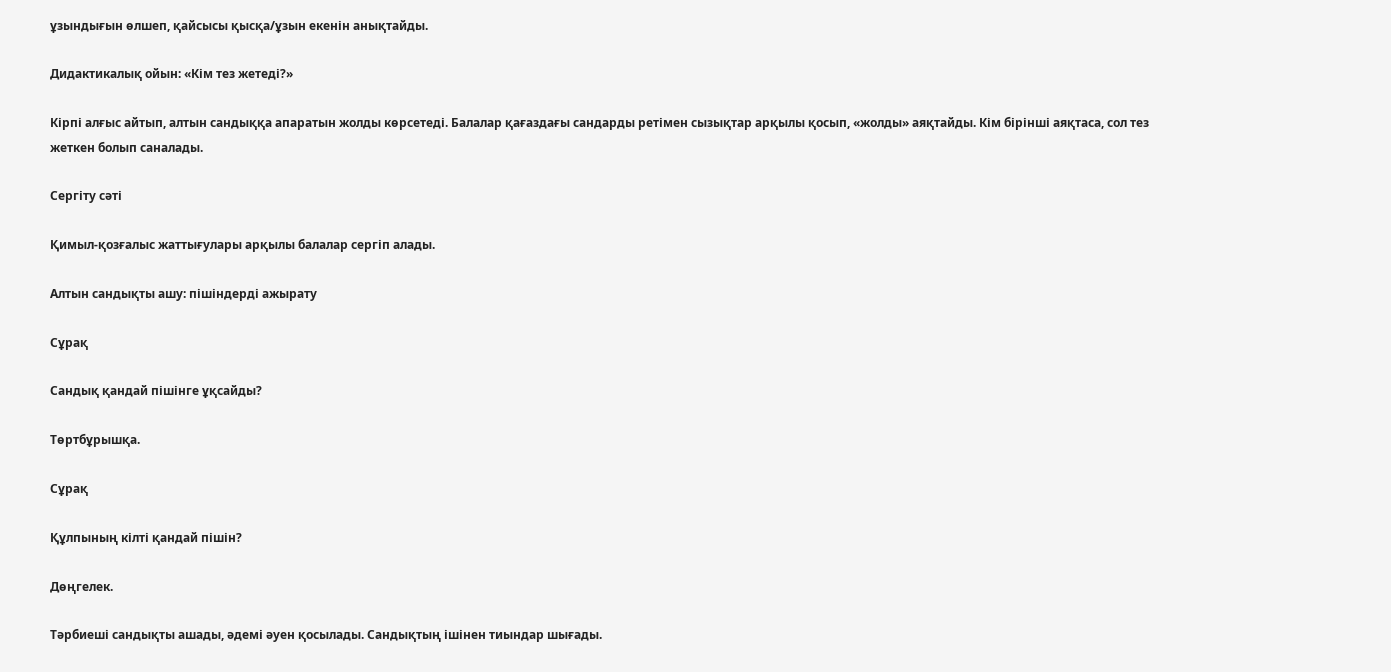ұзындығын өлшеп, қайсысы қысқа/ұзын екенін анықтайды.

Дидактикалық ойын: «Кім тез жетеді?»

Кірпі алғыс айтып, алтын сандыққа апаратын жолды көрсетеді. Балалар қағаздағы сандарды ретімен сызықтар арқылы қосып, «жолды» аяқтайды. Кім бірінші аяқтаса, сол тез жеткен болып саналады.

Сергіту сәті

Қимыл-қозғалыс жаттығулары арқылы балалар сергіп алады.

Алтын сандықты ашу: пішіндерді ажырату

Сұрақ

Сандық қандай пішінге ұқсайды?

Төртбұрышқа.

Сұрақ

Құлпының кілті қандай пішін?

Дөңгелек.

Тәрбиеші сандықты ашады, әдемі әуен қосылады. Сандықтың ішінен тиындар шығады.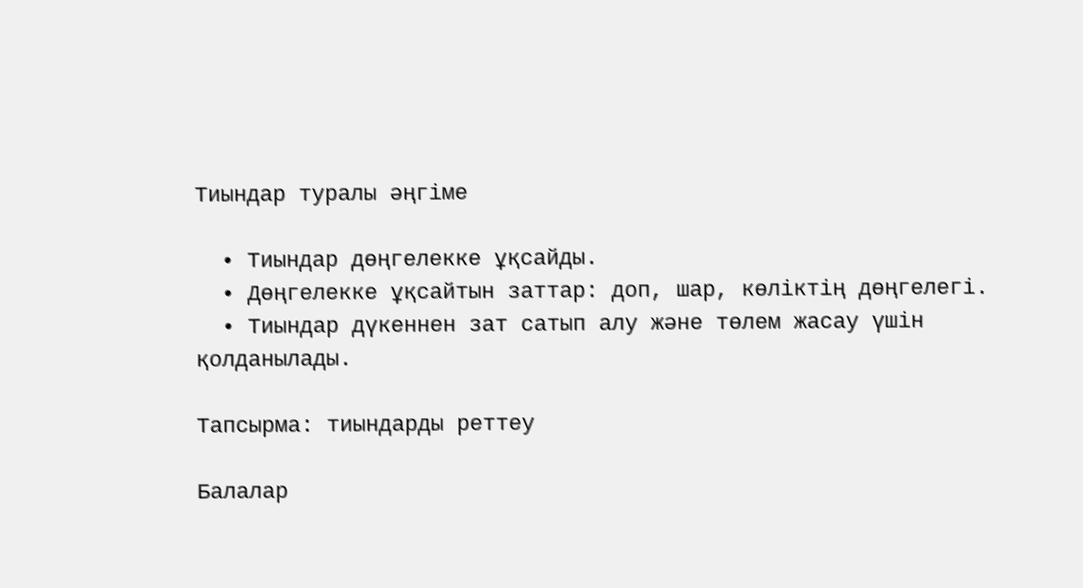Тиындар туралы әңгіме

  • Тиындар дөңгелекке ұқсайды.
  • Дөңгелекке ұқсайтын заттар: доп, шар, көліктің дөңгелегі.
  • Тиындар дүкеннен зат сатып алу және төлем жасау үшін қолданылады.

Тапсырма: тиындарды реттеу

Балалар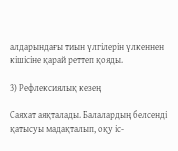алдарындағы тиын үлгілерін үлкеннен кішісіне қарай реттеп қояды.

3) Рефлексиялық кезең

Саяхат аяқталады. Балалардың белсенді қатысуы мадақталып, оқу іс-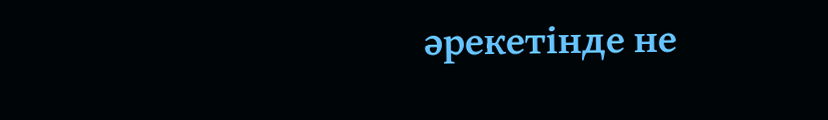әрекетінде не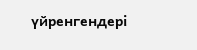үйренгендері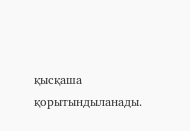қысқаша қорытындыланады.